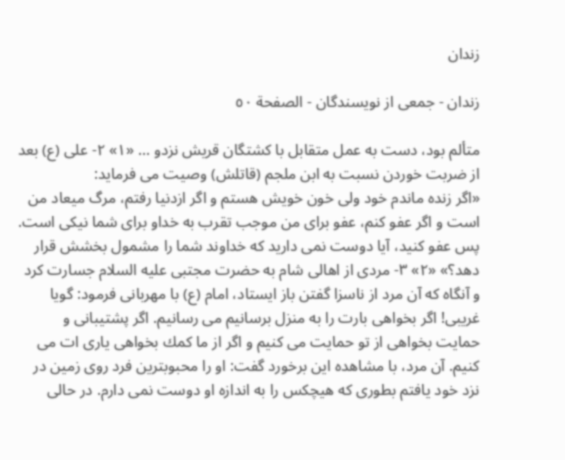زندان

زندان - جمعی از نویسندگان - الصفحة ٥٠

متألم بود، دست به عمل متقابل با كشتگان قريش نزدو ... «١» ٢- على (ع) بعد از ضربت خوردن نسبت به ابن ملجم (قاتلش) وصيت مى فرمايد:
«اگر زنده ماندم خود ولى خون خويش هستم و اگر ازدنيا رفتم، مرگ ميعاد من است و اگر عفو كنم، عفو براى من موجب تقرب به خداو براى شما نيكى است. پس عفو كنيد، آيا دوست نمى داريد كه خداوند شما را مشمول بخشش قرار دهد؟» «٢» ٣- مردى از اهالى شام به حضرت مجتبى عليه السلام جسارت كرد و آنگاه كه آن مرد از ناسزا گفتن باز ايستاد، امام (ع) با مهربانى فرمود: گويا غريبى! اگر بخواهى بارت را به منزل برسانيم مى رسانيم. اگر پشتيبانى و حمايت بخواهى از تو حمايت مى كنيم و اگر از ما كمك بخواهى يارى ات مى كنيم. آن مرد، با مشاهده اين برخورد گفت: او را محبوبترين فرد روى زمين در نزد خود يافتم بطورى كه هيچكس را به اندازه او دوست نمى دارم. در حالى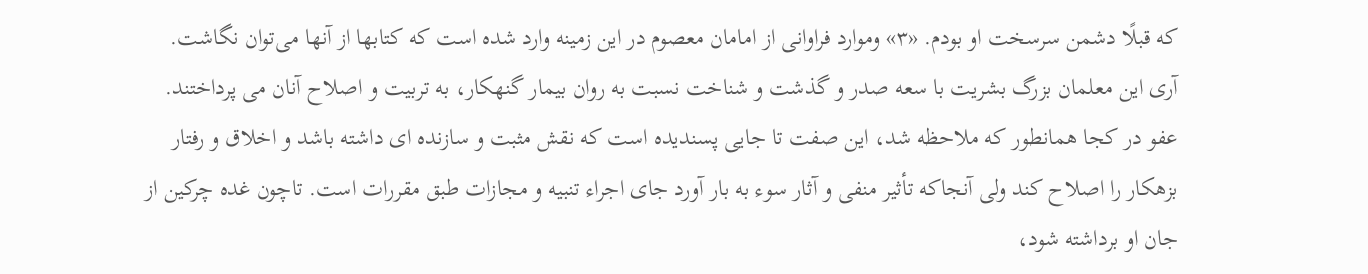كه قبلًا دشمن سرسخت او بودم. «٣» وموارد فراوانى از امامان معصوم در اين زمينه وارد شده است كه كتابها از آنها مى‌توان نگاشت. آرى اين معلمان بزرگ بشريت با سعه صدر و گذشت و شناخت نسبت به روان بيمار گنهكار، به تربيت و اصلاح آنان مى پرداختند.
عفو در كجا همانطور كه ملاحظه شد، اين صفت تا جايى پسنديده است كه نقش مثبت و سازنده اى داشته باشد و اخلاق و رفتار بزهكار را اصلاح كند ولى آنجاكه تأثير منفى و آثار سوء به بار آورد جاى اجراء تنبيه و مجازات طبق مقررات است. تاچون غده چركين از جان او برداشته شود،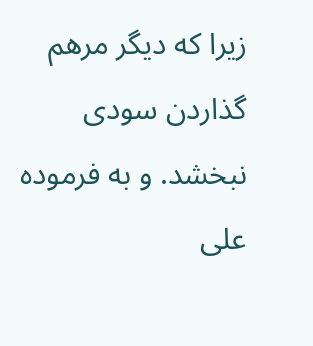زيرا كه ديگر مرهم گذاردن سودى نبخشد. و به فرموده على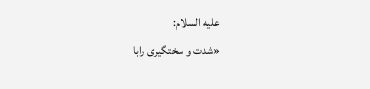عليه السلام:
«شدت و سختگيرى رابا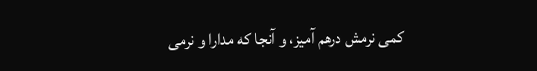كمى نرمش درهم آميز، و آنجا كه مدارا و نرمى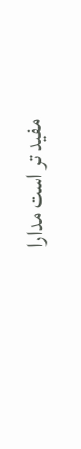مفيد تر است مدارا